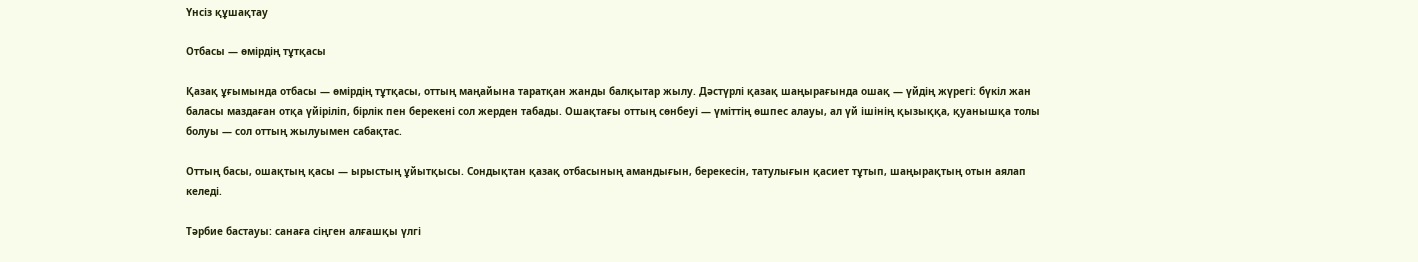Үнсіз құшақтау

Отбасы — өмірдің тұтқасы

Қазақ ұғымында отбасы — өмірдің тұтқасы, оттың маңайына таратқан жанды балқытар жылу. Дәстүрлі қазақ шаңырағында ошақ — үйдің жүрегі: бүкіл жан баласы маздаған отқа үйіріліп, бірлік пен берекені сол жерден табады. Ошақтағы оттың сөнбеуі — үміттің өшпес алауы, ал үй ішінің қызыққа, қуанышқа толы болуы — сол оттың жылуымен сабақтас.

Оттың басы, ошақтың қасы — ырыстың ұйытқысы. Сондықтан қазақ отбасының амандығын, берекесін, татулығын қасиет тұтып, шаңырақтың отын аялап келеді.

Тәрбие бастауы: санаға сіңген алғашқы үлгі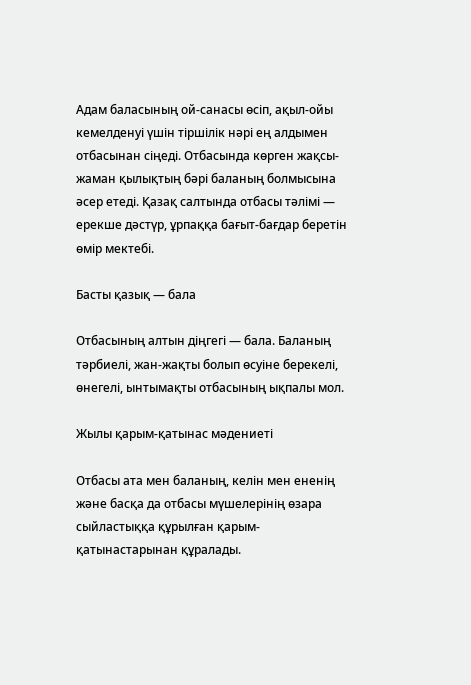Адам баласының ой-санасы өсіп, ақыл-ойы кемелденуі үшін тіршілік нәрі ең алдымен отбасынан сіңеді. Отбасында көрген жақсы-жаман қылықтың бәрі баланың болмысына әсер етеді. Қазақ салтында отбасы тәлімі — ерекше дәстүр, ұрпаққа бағыт-бағдар беретін өмір мектебі.

Басты қазық — бала

Отбасының алтын діңгегі — бала. Баланың тәрбиелі, жан-жақты болып өсуіне берекелі, өнегелі, ынтымақты отбасының ықпалы мол.

Жылы қарым-қатынас мәдениеті

Отбасы ата мен баланың, келін мен ененің және басқа да отбасы мүшелерінің өзара сыйластыққа құрылған қарым-қатынастарынан құралады.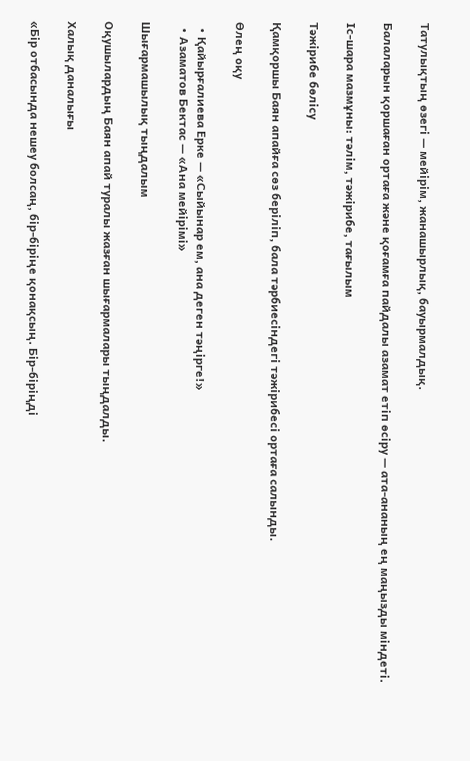Татулықтың өзегі — мейірім, жанашырлық, бауырмалдық.

Балаларын қоршаған ортаға және қоғамға пайдалы азамат етіп өсіру — ата-ананың ең маңызды міндеті.

Іс-шара мазмұны: тәлім, тәжірибе, тағылым

Тәжірибе бөлісу

Қамқоршы Баян апайға сөз беріліп, бала тәрбиесіндегі тәжірибесі ортаға салынды.

Өлең оқу

  • Қайырғалиева Ерке — «Сыйынар ем, ана деген тәңірге!»
  • Азаматов Бектас — «Ана мейірімі»

Шығармашылық тыңдалым

Оқушылардың Баян апай туралы жазған шығармалары тыңдалды.

Халық даналығы

«Бір отбасында нешеу болсаң, бір-біріңе қонақсың. Бір-біріңді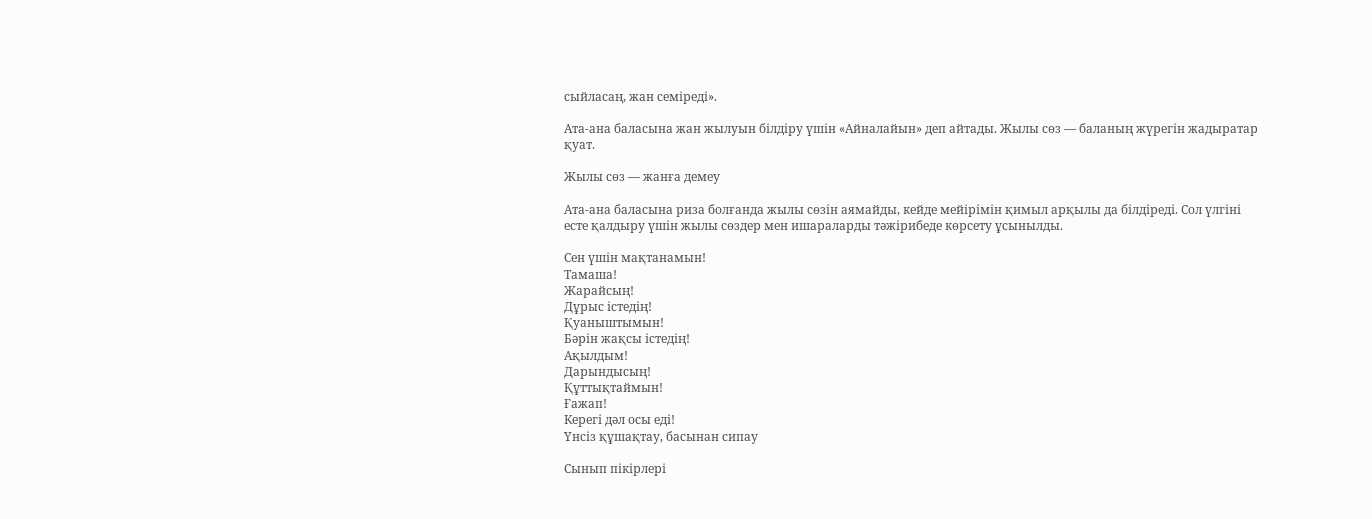сыйласаң, жан семіреді».

Ата-ана баласына жан жылуын білдіру үшін «Айналайын» деп айтады. Жылы сөз — баланың жүрегін жадыратар қуат.

Жылы сөз — жанға демеу

Ата-ана баласына риза болғанда жылы сөзін аямайды, кейде мейірімін қимыл арқылы да білдіреді. Сол үлгіні есте қалдыру үшін жылы сөздер мен ишараларды тәжірибеде көрсету ұсынылды.

Сен үшін мақтанамын!
Тамаша!
Жарайсың!
Дұрыс істедің!
Қуаныштымын!
Бәрін жақсы істедің!
Ақылдым!
Дарындысың!
Құттықтаймын!
Ғажап!
Керегі дәл осы еді!
Үнсіз құшақтау, басынан сипау

Сынып пікірлері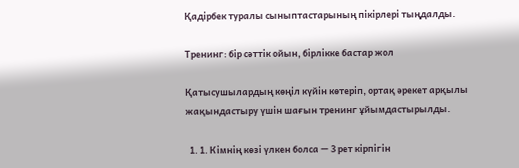Қадірбек туралы сыныптастарының пікірлері тыңдалды.

Тренинг: бір сәттік ойын, бірлікке бастар жол

Қатысушылардың көңіл күйін көтеріп, ортақ әрекет арқылы жақындастыру үшін шағын тренинг ұйымдастырылды.

  1. 1. Кімнің көзі үлкен болса — 3 рет кірпігін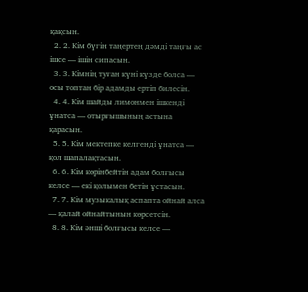қақсын.
  2. 2. Кім бүгін таңертең дәмді таңғы ас ішсе — ішін сипасын.
  3. 3. Кімнің туған күні күзде болса — осы топтан бір адамды ертіп билесін.
  4. 4. Кім шайды лимонмен ішкенді ұнатса — отырғышының астына қарасын.
  5. 5. Кім мектепке келгенді ұнатса — қол шапалақтасын.
  6. 6. Кім көрінбейтін адам болғысы келсе — екі қолымен бетін ұстасын.
  7. 7. Кім музыкалық аспапта ойнай алса — қалай ойнайтынын көрсетсін.
  8. 8. Кім әнші болғысы келсе —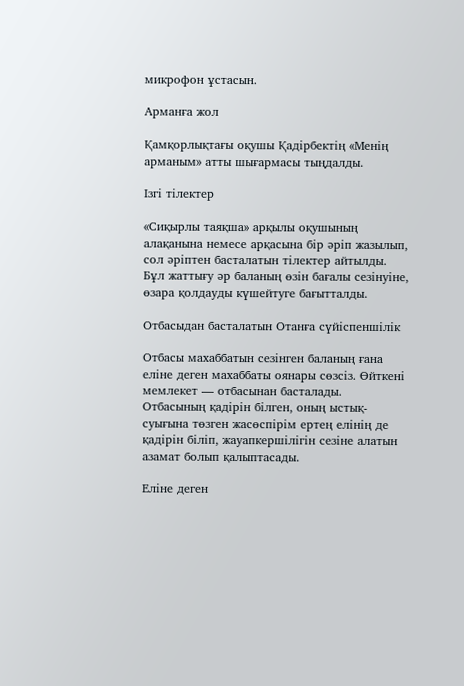микрофон ұстасын.

Арманға жол

Қамқорлықтағы оқушы Қадірбектің «Менің арманым» атты шығармасы тыңдалды.

Ізгі тілектер

«Сиқырлы таяқша» арқылы оқушының алақанына немесе арқасына бір әріп жазылып, сол әріптен басталатын тілектер айтылды. Бұл жаттығу әр баланың өзін бағалы сезінуіне, өзара қолдауды күшейтуге бағытталды.

Отбасыдан басталатын Отанға сүйіспеншілік

Отбасы махаббатын сезінген баланың ғана еліне деген махаббаты оянары сөзсіз. Өйткені мемлекет — отбасынан басталады. Отбасының қадірін білген, оның ыстық-суығына төзген жасөспірім ертең елінің де қадірін біліп, жауапкершілігін сезіне алатын азамат болып қалыптасады.

Еліне деген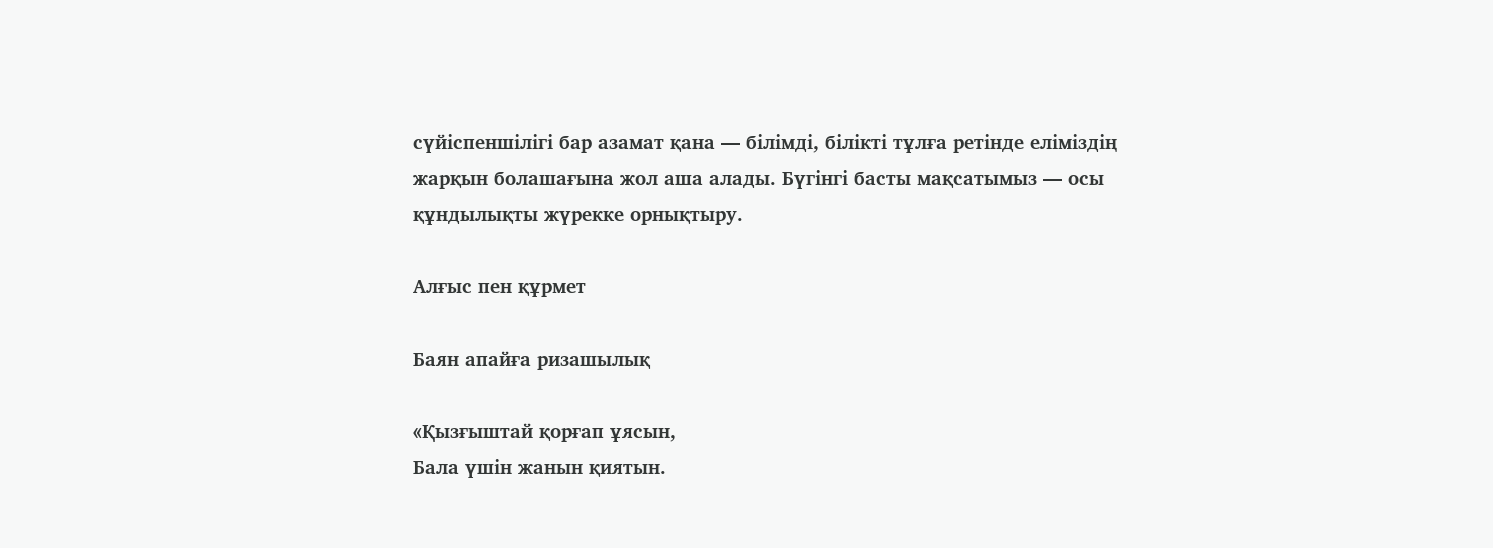сүйіспеншілігі бар азамат қана — білімді, білікті тұлға ретінде еліміздің жарқын болашағына жол аша алады. Бүгінгі басты мақсатымыз — осы құндылықты жүрекке орнықтыру.

Алғыс пен құрмет

Баян апайға ризашылық

«Қызғыштай қорғап ұясын,
Бала үшін жанын қиятын.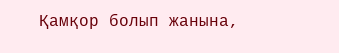Қамқор болып жанына,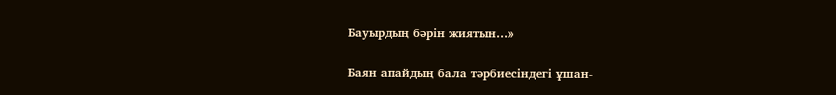Бауырдың бәрін жиятын…»

Баян апайдың бала тәрбиесіндегі ұшан-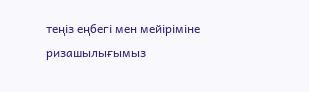теңіз еңбегі мен мейіріміне ризашылығымыз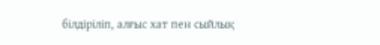білдіріліп, алғыс хат пен сыйлық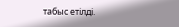табыс етілді.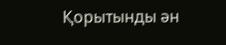Қорытынды ән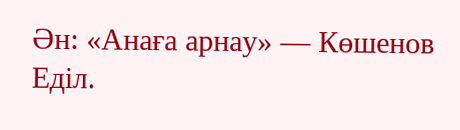Ән: «Анаға арнау» — Көшенов Еділ.